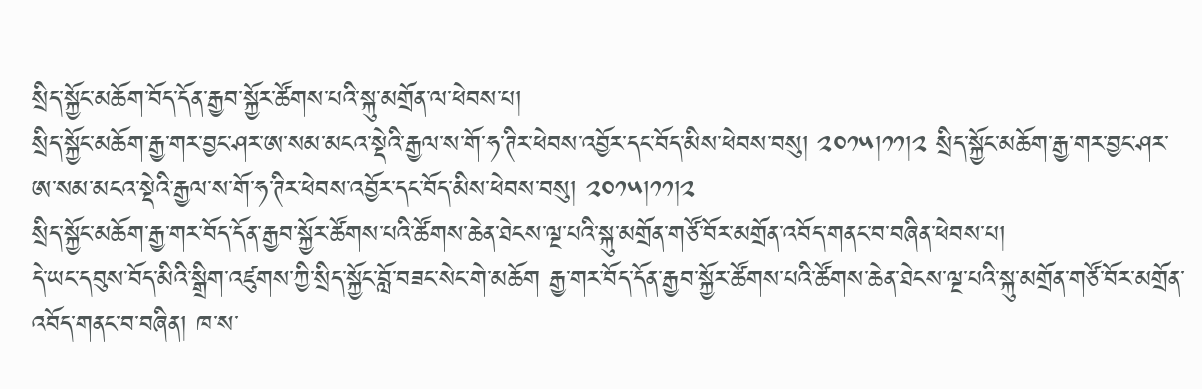སྲིད་སྐྱོང་མཆོག་བོད་དོན་རྒྱབ་སྐྱོར་ཚོགས་པའི་སྐུ་མགྲོན་ལ་ཕེབས་པ།
སྲིད་སྐྱོང་མཆོག་རྒྱ་གར་བྱང་ཤར་ཨ་སམ་མངའ་སྡེའི་རྒྱལ་ས་གོ་ཧ་ཊིར་ཕེབས་འབྱོར་དང་བོད་མིས་ཕེབས་བསུ། ༢༠༡༥།༡༡།༢ སྲིད་སྐྱོང་མཆོག་རྒྱ་གར་བྱང་ཤར་ཨ་སམ་མངའ་སྡེའི་རྒྱལ་ས་གོ་ཧ་ཊིར་ཕེབས་འབྱོར་དང་བོད་མིས་ཕེབས་བསུ། ༢༠༡༥།༡༡།༢
སྲིད་སྐྱོང་མཆོག་རྒྱ་གར་བོད་དོན་རྒྱབ་སྐྱོར་ཚོགས་པའི་ཚོགས་ཆེན་ཐེངས་ལྔ་པའི་སྐུ་མགྲོན་གཙོ་བོར་མགྲོན་འབོད་གནང་བ་བཞིན་ཕེབས་པ།
དེ་ཡང་དབུས་བོད་མིའི་སྒྲིག་འཛུགས་ཀྱི་སྲིད་སྐྱོང་བློ་བཟང་སེང་གེ་མཆོག རྒྱ་གར་བོད་དོན་རྒྱབ་སྐྱོར་ཚོགས་པའི་ཚོགས་ཆེན་ཐེངས་ལྔ་པའི་སྐུ་མགྲོན་གཙོ་བོར་མགྲོན་འབོད་གནང་བ་བཞིན། ཁ་ས་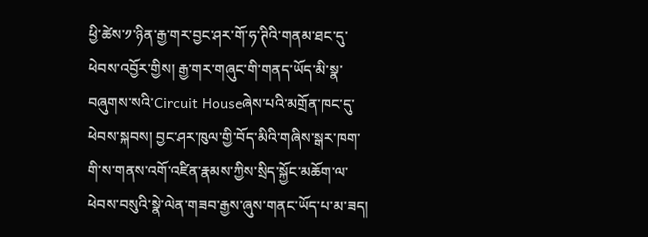ཕྱི་ཚེས་༡་ཉིན་རྒྱ་གར་བྱང་ཤར་གོ་ཧ་ཊིའི་གནམ་ཐང་དུ་ཕེབས་འབྱོར་གྱིས། རྒྱ་གར་གཞུང་གི་གནད་ཡོད་མི་སྣ་བཞུགས་སའི་Circuit Houseཞེས་པའི་མགྲོན་ཁང་དུ་ཕེབས་སྐབས། བྱང་ཤར་ཁུལ་གྱི་བོད་མིའི་གཞིས་སྒར་ཁག་གི་ས་གནས་འགོ་འཛིན་རྣམས་ཀྱིས་སྲིད་སྐྱོང་མཆོག་ལ་ཕེབས་བསུའི་སྣེ་ལེན་གཟབ་རྒྱས་ཞུས་གནང་ཡོད་པ་མ་ཟད།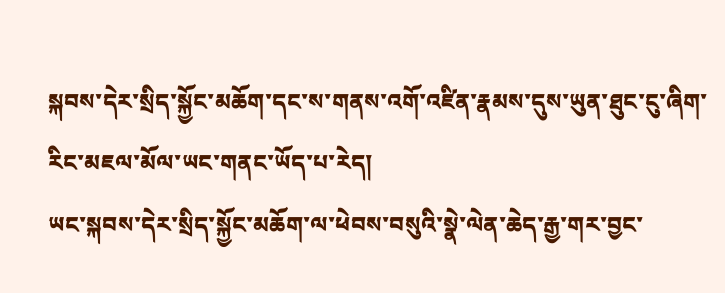སྐབས་དེར་སྲིད་སྐྱོང་མཆོག་དང་ས་གནས་འགོ་འཛིན་རྣམས་དུས་ཡུན་ཐུང་ངུ་ཞིག་རིང་མཇལ་མོལ་ཡང་གནང་ཡོད་པ་རེད།
ཡང་སྐབས་དེར་སྲིད་སྐྱོང་མཆོག་ལ་ཕེབས་བསུའི་སྣེ་ལེན་ཆེད་རྒྱ་གར་བྱང་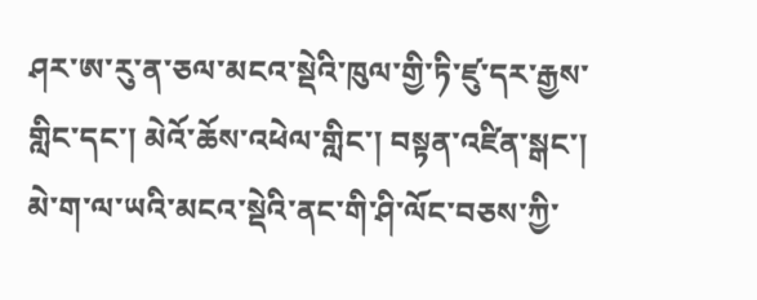ཤར་ཨ་རུ་ན་ཅལ་མངའ་སྡེའི་ཁུལ་གྱི་ཏི་ཛུ་དར་རྒྱས་གླིང་དང་། མེའོ་ཆོས་འཕེལ་གླིང་། བསྟན་འཛིན་སྒང་། མེ་ག་ལ་ཡའི་མངའ་སྡེའི་ནང་གི་ཤི་ལོང་བཅས་ཀྱི་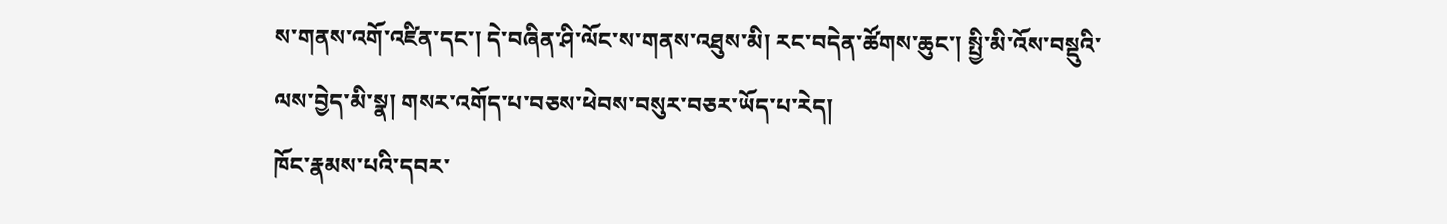ས་གནས་འགོ་འཛིན་དང་། དེ་བཞིན་ཤི་ལོང་ས་གནས་འཐུས་མི། རང་བདེན་ཚོགས་ཆུང་། སྤྱི་མི་འོས་བསྡུའི་ལས་བྱེད་མི་སྣ། གསར་འགོད་པ་བཅས་ཕེབས་བསུར་བཅར་ཡོད་པ་རེད།
ཁོང་རྣམས་པའི་དབར་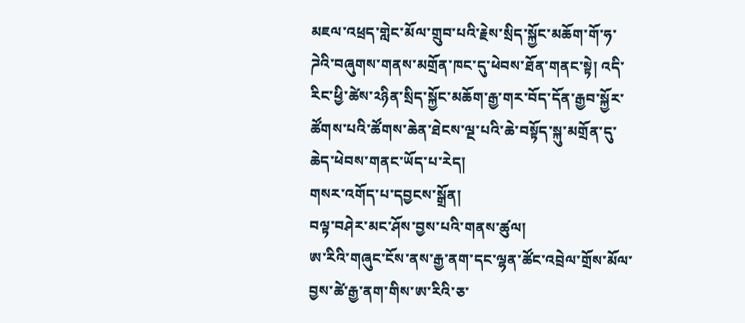མཇལ་འཕྲད་གླེང་མོལ་གྲུབ་པའི་རྗེས་སྲིད་སྐྱོང་མཆོག་གོ་ཧ་ཌེའི་བཞུགས་གནས་མགྲོན་ཁང་དུ་ཕེབས་ཐོན་གནང་སྟེ། འདི་རིང་ཕྱི་ཚེས་༢ཉིན་སྲིད་སྐྱོང་མཆོག་རྒྱ་གར་བོད་དོན་རྒྱབ་སྐྱོར་ཚོགས་པའི་ཚོགས་ཆེན་ཐེངས་ལྔ་པའི་ཆེ་བསྟོད་སྐུ་མགྲོན་དུ་ཆེད་ཕེབས་གནང་ཡོད་པ་རེད།
གསར་འགོད་པ་དབྱངས་སྒྲོན།
བལྟ་བཤེར་མང་ཤོས་བྱས་པའི་གནས་ཚུལ།
ཨ་རིའི་གཞུང་ངོས་ནས་རྒྱ་ནག་དང་ལྷན་ཚོང་འབྲེལ་གྲོས་མོལ་བྱས་ཚེ་རྒྱ་ནག་གིས་ཨ་རིའི་ཅ་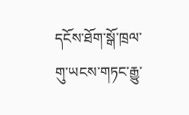དངོས་ཐོག་སྒོ་ཁྲལ་གུ་ཡངས་གཏང་རྒྱུ་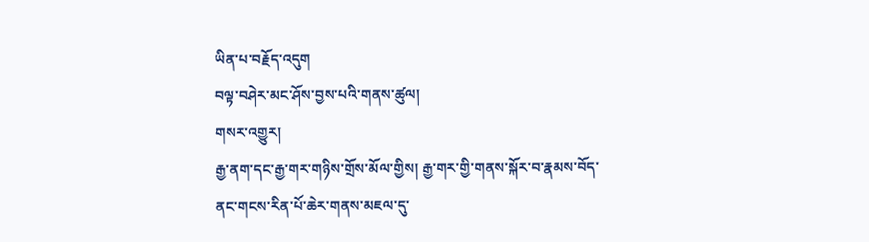ཡིན་པ་བརྗོད་འདུག
བལྟ་བཤེར་མང་ཤོས་བྱས་པའི་གནས་ཚུལ།
གསར་འགྱུར།
རྒྱ་ནག་དང་རྒྱ་གར་གཉིས་གྲོས་མོལ་གྱིས། རྒྱ་གར་གྱི་གནས་སྐོར་བ་རྣམས་བོད་ནང་གངས་རིན་པོ་ཆེར་གནས་མཇལ་དུ་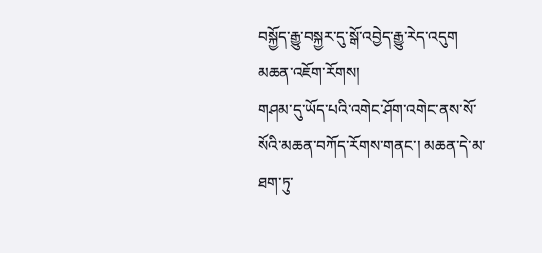བསྐྱོད་རྒྱུ་བསྐྱར་དུ་སྒོ་འབྱེད་རྒྱུ་རེད་འདུག
མཆན་འཇོག་རོགས།
གཤམ་དུ་ཡོད་པའི་འགེང་ཤོག་འགེང་ནས་སོ་སོའི་མཆན་བཀོད་རོགས་གནང་། མཆན་དེ་མ་ཐག་ཏུ་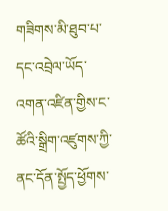གཟིགས་མི་ཐུབ་པ་དང་འབྲེལ་ཡོད་འགན་འཛིན་གྱིས་ང་ཚོའི་སྒྲིག་འཛུགས་ཀྱི་ནང་དོན་སྤྱོད་ཕྱོགས་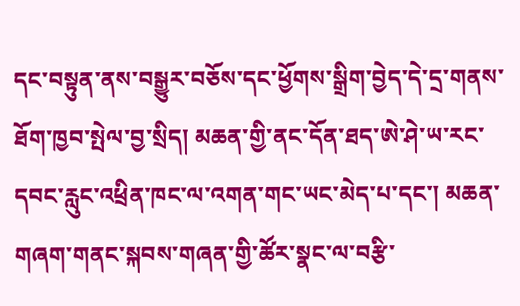དང་བསྟུན་ནས་བསྒྱུར་བཅོས་དང་ཕྱོགས་སྒྲིག་བྱེད་དེ་དྲ་གནས་ཐོག་ཁྱབ་སྤེལ་བྱ་སྲིད། མཆན་གྱི་ནང་དོན་ཐད་ཨེ་ཤེ་ཡ་རང་དབང་རླུང་འཕྲིན་ཁང་ལ་འགན་གང་ཡང་མེད་པ་དང་། མཆན་གཞག་གནང་སྐབས་གཞན་གྱི་ཚོར་སྣང་ལ་བརྩི་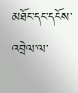མཐོང་དང་དངོས་འབྲེལ་ལ་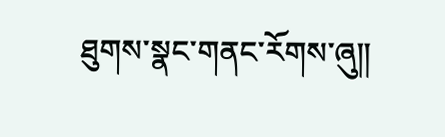ཐུགས་སྣང་གནང་རོགས་ཞུ༎